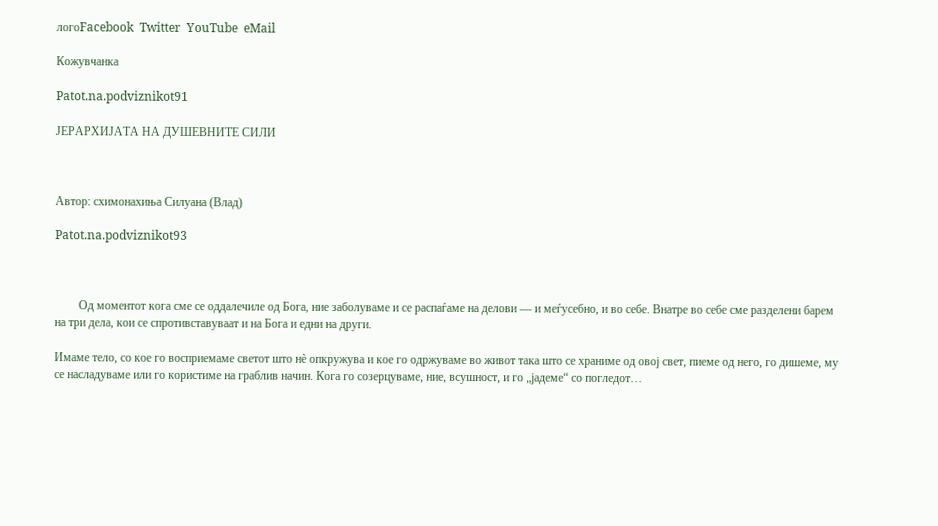логоFacebook  Twitter  YouTube  eMail

Кожувчанка

Patot.na.podviznikot91

ЈЕРАРХИЈАТА НА ДУШЕВНИТЕ СИЛИ



Автор: схимонахиња Силуана (Влад)

Patot.na.podviznikot93



        Од моментот кога сме се оддалечиле од Бога, ние заболуваме и се распаѓаме на делови — и меѓусебно, и во себе. Внатре во себе сме разделени барем на три дела, кои се спротивставуваат и на Бога и едни на други.

Имаме тело, со кое го восприемаме светот што нè опкружува и кое го одржуваме во живот така што се храниме од овој свет, пиеме од него, го дишеме, му се насладуваме или го користиме на граблив начин. Кога го созерцуваме, ние, всушност, и го „јадеме“ со погледот…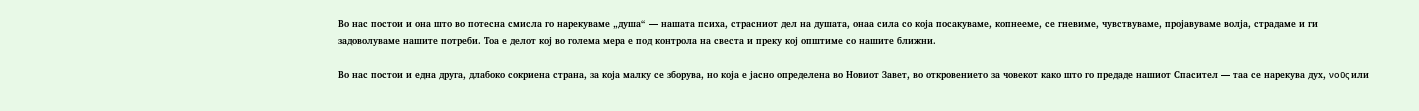Во нас постои и она што во потесна смисла го нарекуваме „душа“ — нашата психа, страсниот дел на душата, онаа сила со која посакуваме, копнееме, се гневиме, чувствуваме, пројавуваме волја, страдаме и ги задоволуваме нашите потреби. Тоа е делот кој во голема мера е под контрола на свеста и преку кој општиме со нашите ближни.

Во нас постои и една друга, длабоко сокриена страна, за која малку се зборува, но која е јасно определена во Новиот Завет, во откровението за човекот како што го предаде нашиот Спасител — таа се нарекува дух, νοῦς или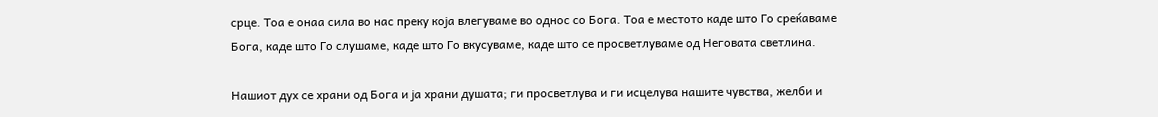срце. Тоа е онаа сила во нас преку која влегуваме во однос со Бога. Тоа е местото каде што Го среќаваме Бога, каде што Го слушаме, каде што Го вкусуваме, каде што се просветлуваме од Неговата светлина.

Нашиот дух се храни од Бога и ја храни душата; ги просветлува и ги исцелува нашите чувства, желби и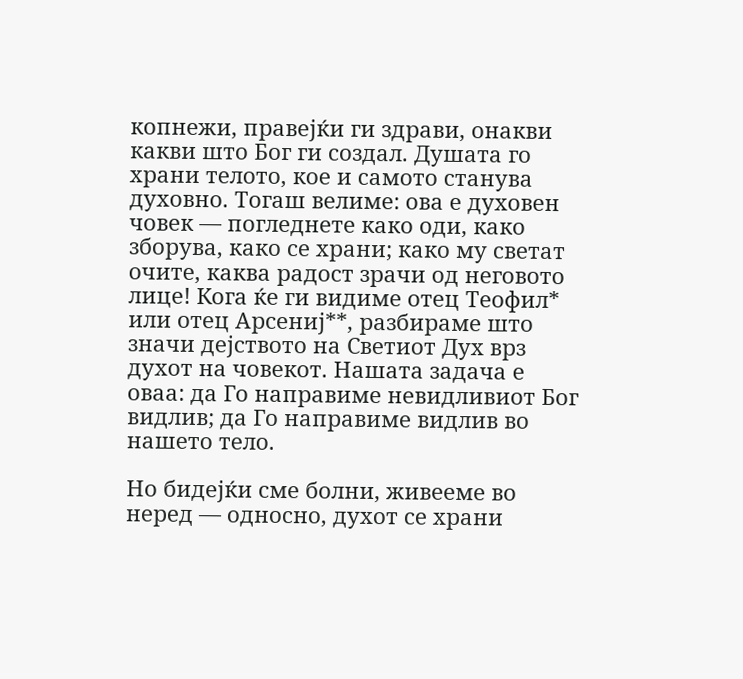копнежи, правејќи ги здрави, онакви какви што Бог ги создал. Душата го храни телото, кое и самото станува духовно. Тогаш велиме: ова е духовен човек — погледнете како оди, како зборува, како се храни; како му светат очите, каква радост зрачи од неговото лице! Кога ќе ги видиме отец Теофил* или отец Арсениј**, разбираме што значи дејството на Светиот Дух врз духот на човекот. Нашата задача е оваа: да Го направиме невидливиот Бог видлив; да Го направиме видлив во нашето тело.

Но бидејќи сме болни, живееме во неред — односно, духот се храни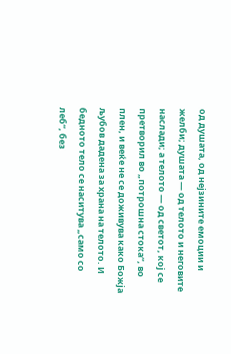од душата, од нејзините емоции и желби; душата — од телото и неговите наслади; а телото — од светот, кој се претворил во „потрошна стока“, во плен, и веќе не се доживува како Божја љубов дадена за храна на телото. И бедното тело се наситува „само со леб“, без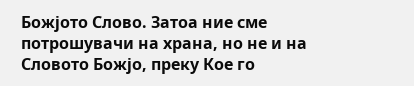Божјото Слово. Затоа ние сме потрошувачи на храна, но не и на Словото Божјо, преку Кое го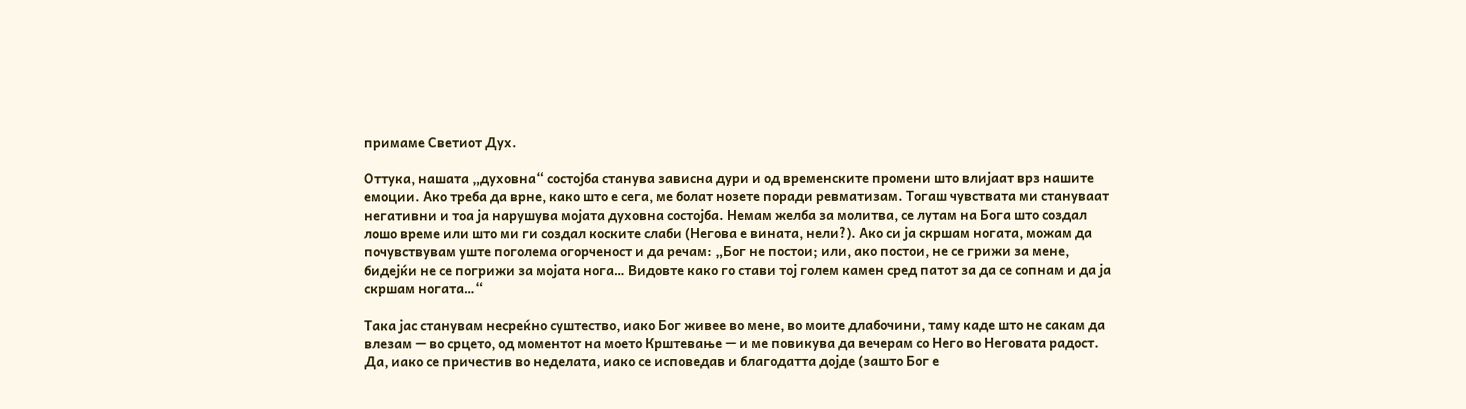примаме Светиот Дух.

Оттука, нашата „духовна“ состојба станува зависна дури и од временските промени што влијаат врз нашите емоции. Ако треба да врне, како што е сега, ме болат нозете поради ревматизам. Тогаш чувствата ми стануваат негативни и тоа ја нарушува мојата духовна состојба. Немам желба за молитва, се лутам на Бога што создал лошо време или што ми ги создал коските слаби (Негова е вината, нели?). Ако си ја скршам ногата, можам да почувствувам уште поголема огорченост и да речам: „Бог не постои; или, ако постои, не се грижи за мене, бидејќи не се погрижи за мојата нога… Видовте како го стави тој голем камен сред патот за да се сопнам и да ја скршам ногата…“

Така јас станувам несреќно суштество, иако Бог живее во мене, во моите длабочини, таму каде што не сакам да влезам — во срцето, од моментот на моето Крштевање — и ме повикува да вечерам со Него во Неговата радост. Да, иако се причестив во неделата, иако се исповедав и благодатта дојде (зашто Бог е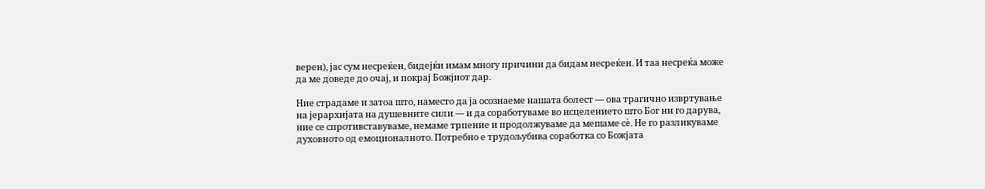верен), јас сум несреќен, бидејќи имам многу причини да бидам несреќен. И таа несреќа може да ме доведе до очај, и покрај Божјиот дар.

Ние страдаме и затоа што, наместо да ја осознаеме нашата болест — ова трагично извртување на јерархијата на душевните сили — и да соработуваме во исцелението што Бог ни го дарува, ние се спротивставуваме, немаме трпение и продолжуваме да мешаме сè. Не го разликуваме духовното од емоционалното. Потребно е трудољубива соработка со Божјата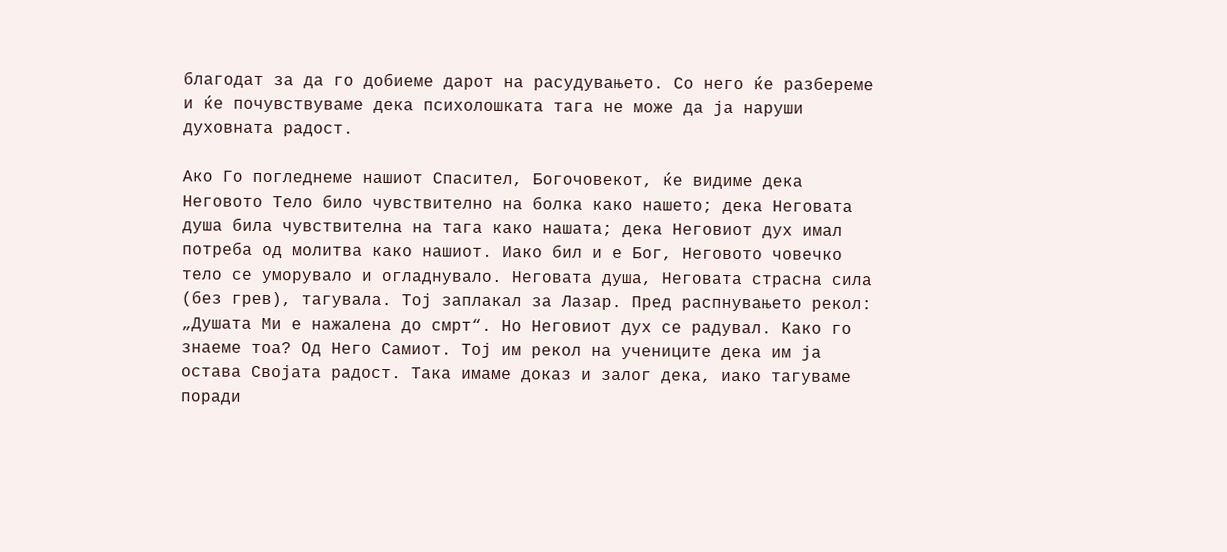благодат за да го добиеме дарот на расудувањето. Со него ќе разбереме и ќе почувствуваме дека психолошката тага не може да ја наруши духовната радост.

Ако Го погледнеме нашиот Спасител, Богочовекот, ќе видиме дека Неговото Тело било чувствително на болка како нашето; дека Неговата душа била чувствителна на тага како нашата; дека Неговиот дух имал потреба од молитва како нашиот. Иако бил и е Бог, Неговото човечко тело се уморувало и огладнувало. Неговата душа, Неговата страсна сила (без грев), тагувала. Тој заплакал за Лазар. Пред распнувањето рекол: „Душата Ми е нажалена до смрт“. Но Неговиот дух се радувал. Како го знаеме тоа? Од Него Самиот. Тој им рекол на учениците дека им ја остава Својата радост. Така имаме доказ и залог дека, иако тагуваме поради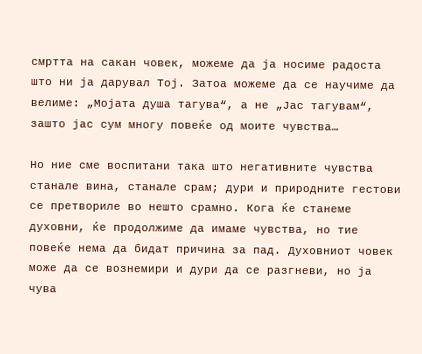смртта на сакан човек, можеме да ја носиме радоста што ни ја дарувал Тој. Затоа можеме да се научиме да велиме: „Мојата душа тагува“, а не „Јас тагувам“, зашто јас сум многу повеќе од моите чувства…

Но ние сме воспитани така што негативните чувства станале вина, станале срам; дури и природните гестови се претвориле во нешто срамно. Кога ќе станеме духовни, ќе продолжиме да имаме чувства, но тие повеќе нема да бидат причина за пад. Духовниот човек може да се вознемири и дури да се разгневи, но ја чува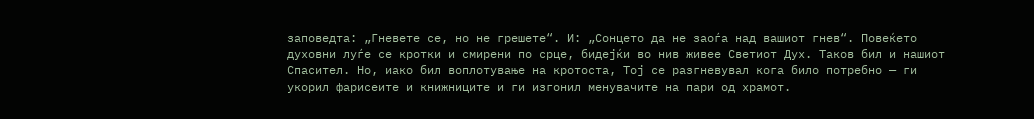заповедта: „Гневете се, но не грешете“. И: „Сонцето да не заоѓа над вашиот гнев“. Повеќето духовни луѓе се кротки и смирени по срце, бидејќи во нив живее Светиот Дух. Таков бил и нашиот Спасител. Но, иако бил воплотување на кротоста, Тој се разгневувал кога било потребно — ги укорил фарисеите и книжниците и ги изгонил менувачите на пари од храмот.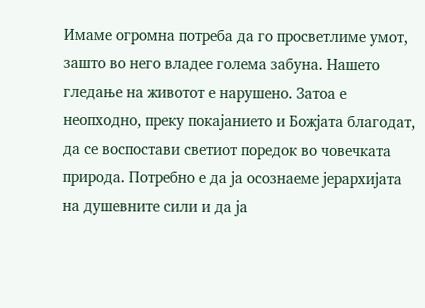Имаме огромна потреба да го просветлиме умот, зашто во него владее голема забуна. Нашето гледање на животот е нарушено. Затоа е неопходно, преку покајанието и Божјата благодат, да се воспостави светиот поредок во човечката природа. Потребно е да ја осознаеме јерархијата на душевните сили и да ја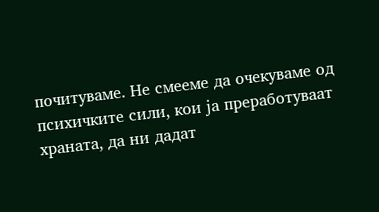почитуваме. Не смееме да очекуваме од психичките сили, кои ја преработуваат храната, да ни дадат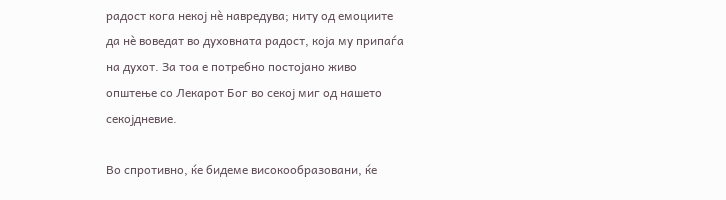радост кога некој нè навредува; ниту од емоциите да нè воведат во духовната радост, која му припаѓа на духот. За тоа е потребно постојано живо општење со Лекарот Бог во секој миг од нашето секојдневие.

Во спротивно, ќе бидеме високообразовани, ќе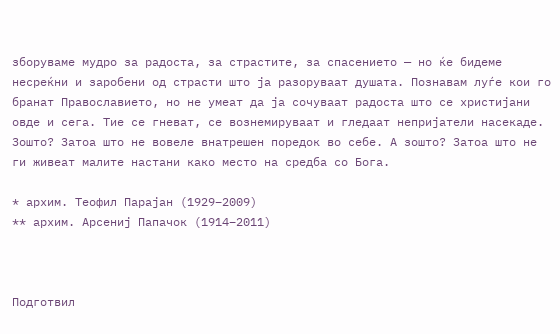зборуваме мудро за радоста, за страстите, за спасението — но ќе бидеме несреќни и заробени од страсти што ја разоруваат душата. Познавам луѓе кои го бранат Православието, но не умеат да ја сочуваат радоста што се христијани овде и сега. Тие се гневат, се вознемируваат и гледаат непријатели насекаде. Зошто? Затоа што не вовеле внатрешен поредок во себе. А зошто? Затоа што не ги живеат малите настани како место на средба со Бога.

* архим. Теофил Парајан (1929–2009)
** архим. Арсениј Папачок (1914–2011)



Подготвил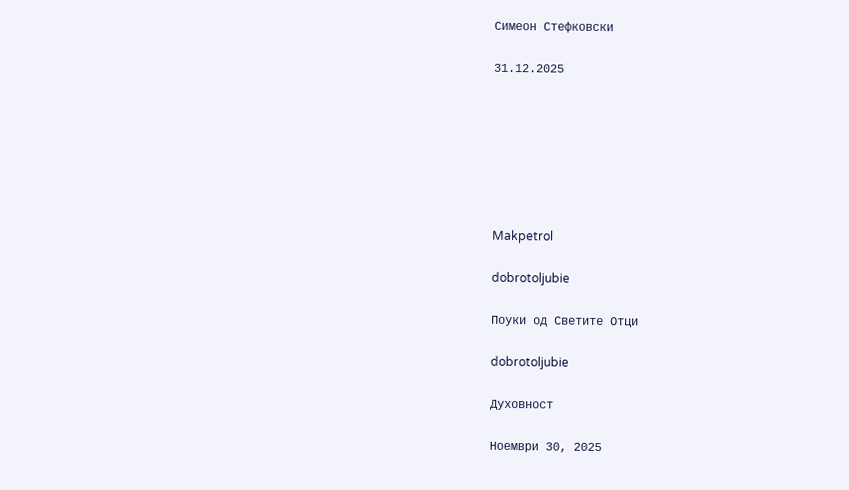Симеон Стефковски

31.12.2025







Makpetrol

dobrotoljubie

Поуки од Светите Отци

dobrotoljubie

Духовност

Ноември 30, 2025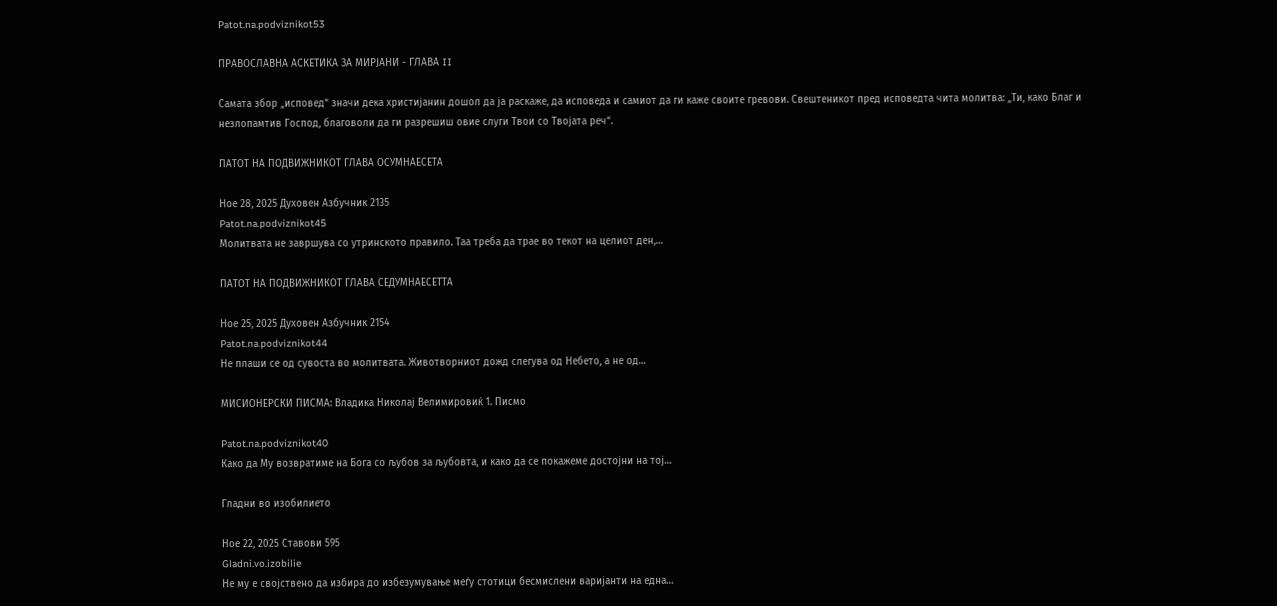Patot.na.podviznikot53

ПРАВОСЛАВНА АСКЕТИКА ЗА МИРЈАНИ - ГЛАВА II

Самата збор „исповед“ значи дека христијанин дошол да ја раскаже, да исповеда и самиот да ги каже своите гревови. Свештеникот пред исповедта чита молитва: „Ти, како Благ и незлопамтив Господ, благоволи да ги разрешиш овие слуги Твои со Твојата реч“.

ПАТОТ НА ПОДВИЖНИКОТ ГЛАВА ОСУМНАЕСЕТА

Ное 28, 2025 Духовен Азбучник 2135
Patot.na.podviznikot45
Молитвата не завршува со утринското правило. Таа треба да трае во текот на целиот ден,…

ПАТОТ НА ПОДВИЖНИКОТ ГЛАВА СЕДУМНАЕСЕТТА

Ное 25, 2025 Духовен Азбучник 2154
Patot.na.podviznikot44
Не плаши се од сувоста во молитвата. Животворниот дожд слегува од Небето, а не од…

МИСИОНЕРСКИ ПИСМА: Владика Николај Велимировиќ 1. Писмо

Patot.na.podviznikot40
Како да Му возвратиме на Бога со љубов за љубовта, и како да се покажеме достојни на тој…

Гладни во изобилието

Ное 22, 2025 Ставови 595
Gladni.vo.izobilie
Не му е својствено да избира до избезумување меѓу стотици бесмислени варијанти на една…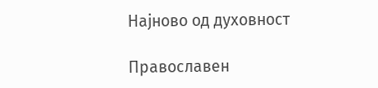Најново од духовност

Православен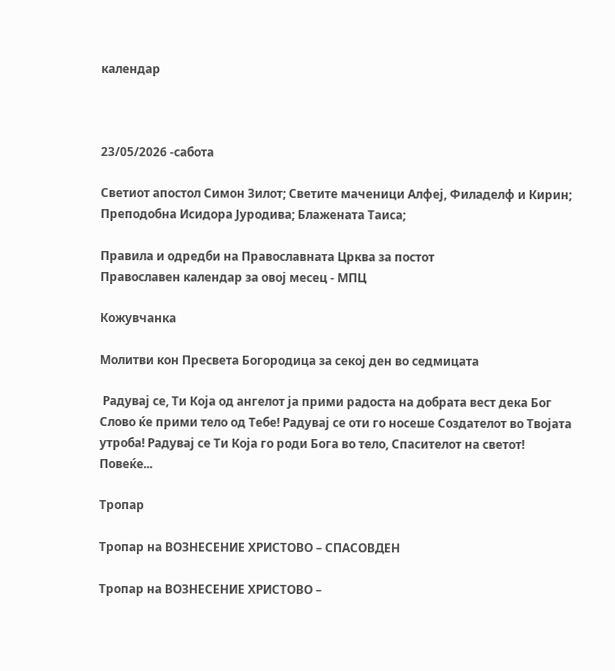календар



23/05/2026 -сабота

Светиот апостол Симон Зилот; Светите маченици Алфеј, Филаделф и Кирин; Преподобна Исидора Јуродива; Блажената Таиса;

Правила и одредби на Православната Црква за постот
Православен календар за овој месец - МПЦ

Кожувчанка

Молитви кон Пресвета Богородица за секој ден во седмицата

 Радувај се, Ти Која од ангелот ја прими радоста на добрата вест дека Бог Слово ќе прими тело од Тебе! Радувај се оти го носеше Создателот во Твојата утроба! Радувај се Ти Која го роди Бога во тело, Спасителот на светот! Повеќе...

Тропар

Тропар на ВОЗНЕСЕНИЕ ХРИСТОВО – СПАСОВДЕН

Тропар на ВОЗНЕСЕНИЕ ХРИСТОВО –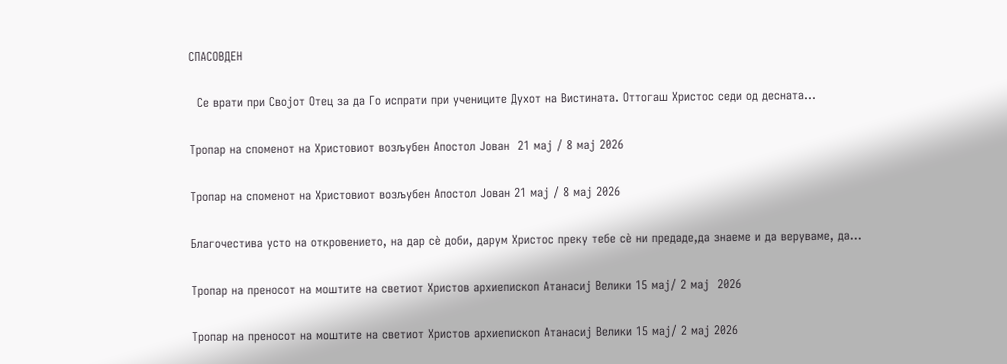СПАСОВДЕН

  Се врати при Својот Отец за да Го испрати при учениците Духот на Вистината. Оттогаш Христос седи од десната...

Тропар на споменот на Христовиот возљубен Апостол Јован  21 мај / 8 мај 2026

Тропар на споменот на Христовиот возљубен Апостол Јован 21 мај / 8 мај 2026

Благочестива усто на откровението, на дар сѐ доби, дарум Христос преку тебе сѐ ни предаде,да знаеме и да веруваме, да...

Тропар на преносот на моштите на светиот Христов архиепископ Атанасиј Велики 15 мај/ 2 мај  2026

Тропар на преносот на моштите на светиот Христов архиепископ Атанасиј Велики 15 мај/ 2 мај 2026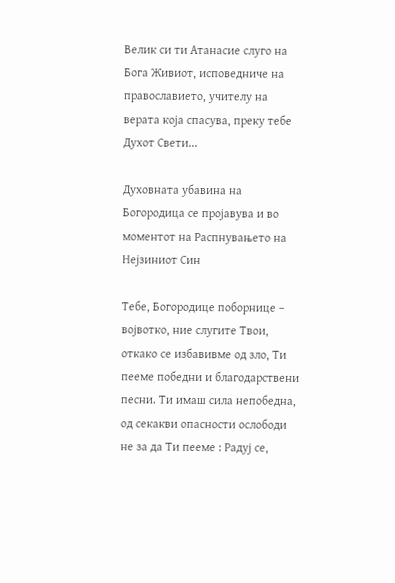Велик си ти Атанасие слуго на Бога Живиот, исповедниче на православието, учителу на верата која спасува, преку тебе Духот Свети...

Духовната убавина на Богородица се пројавува и во моментот на Распнувањето на Нејзиниот Син

Тебе, Богородице поборнице – војвотко, ние слугите Твои, откако се избавивме од зло, Ти пееме победни и благодарствени песни. Ти имаш сила непобедна, од секакви опасности ослободи не за да Ти пееме : Радуј се,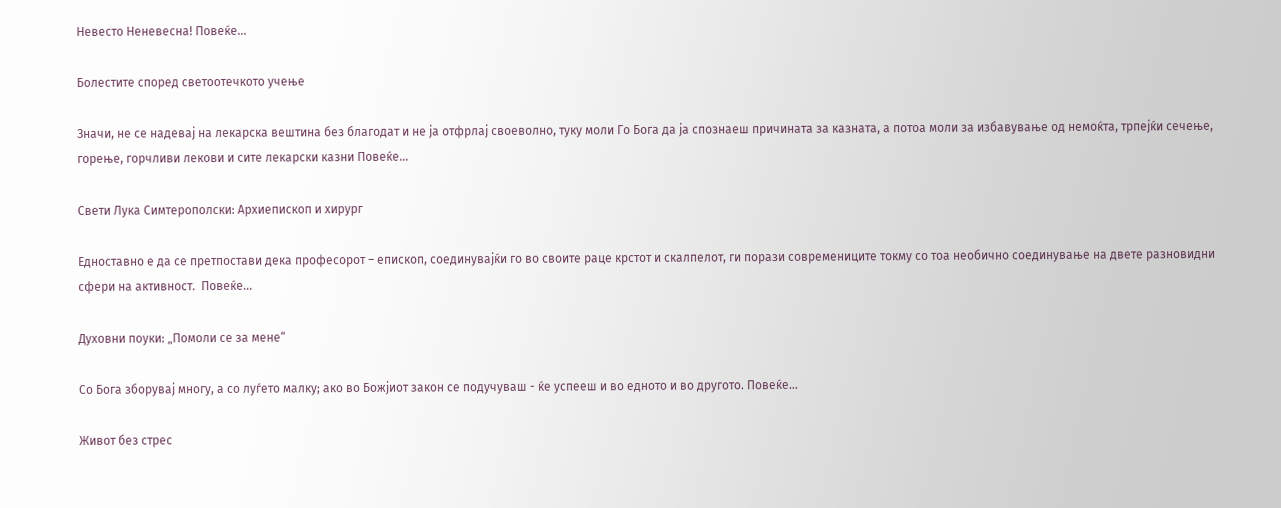Невесто Неневесна! Повеќе...

Болестите според светоотечкото учење

Значи, не се надевај на лекарска вештина без благодат и не ја отфрлај своеволно, туку моли Го Бога да ја спознаеш причината за казната, а потоа моли за избавување од немоќта, трпејќи сечење, горење, горчливи лекови и сите лекарски казни Повеќе...

Свети Лука Симтерополски: Архиепископ и хирург

Едноставно е да се претпостави дека професорот – епископ, соединувајќи го во своите раце крстот и скалпелот, ги порази современиците токму со тоа необично соединување на двете разновидни сфери на активност.  Повеќе...

Духовни поуки: „Помоли се за мене“

Со Бога зборувај многу, а со луѓето малку; ако во Божјиот закон се подучуваш - ќе успееш и во едното и во другото. Повеќе...

Живот без стрес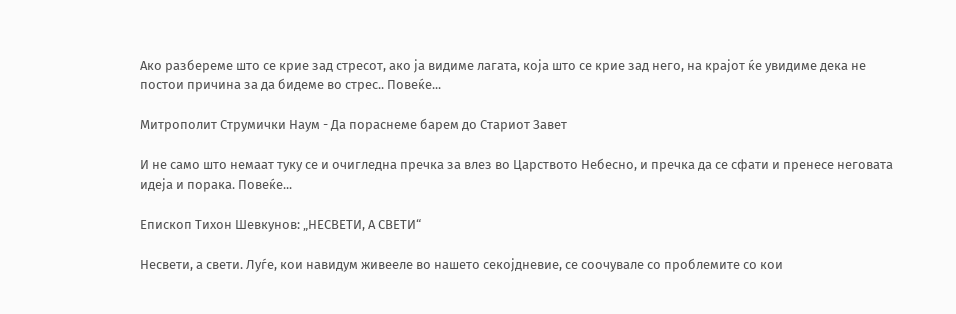Ако разбереме што се крие зад стресот, ако ја видиме лагата, која што се крие зад него, на крајот ќе увидиме дека не постои причина за да бидеме во стрес.. Повеќе...

Митрополит Струмички Наум - Да пораснеме барем до Стариот Завет

И не само што немаат туку се и очигледна пречка за влез во Царството Небесно, и пречка да се сфати и пренесе неговата идеја и порака. Повеќе...

Епископ Тихон Шевкунов: „НЕСВЕТИ, А СВЕТИ“

Несвети, а свети. Луѓе, кои навидум живееле во нашето секојдневие, се соочувале со проблемите со кои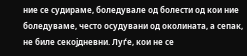ние се судираме, боледувале од болести од кои ние боледуваме, често осудувани од околината, а сепак, не биле секојдневни. Луѓе, кои не се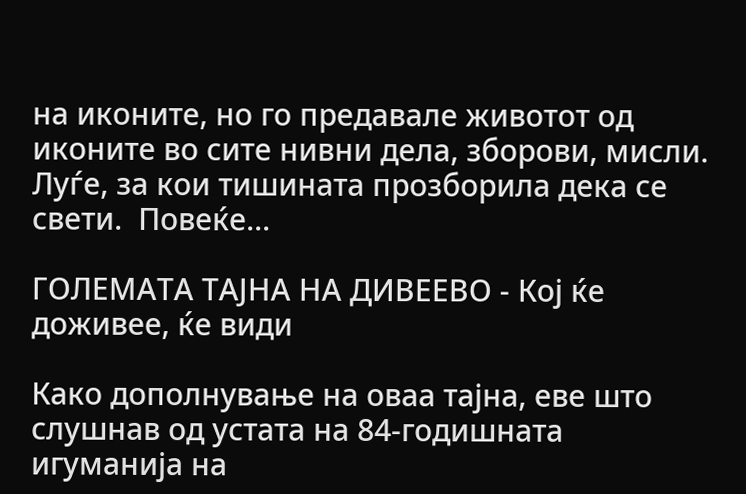на иконите, но го предавале животот од иконите во сите нивни дела, зборови, мисли. Луѓе, за кои тишината прозборила дека се свети.  Повеќе...

ГОЛЕМАТА ТАЈНА НА ДИВЕЕВО - Кој ќе доживее, ќе види

Како дополнување на оваа тајна, еве што слушнав од устата на 84-годишната игуманија на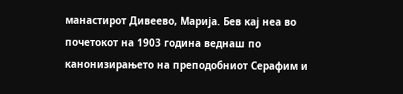манастирот Дивеево, Марија. Бев кај неа во почетокот на 1903 година веднаш по канонизирањето на преподобниот Серафим и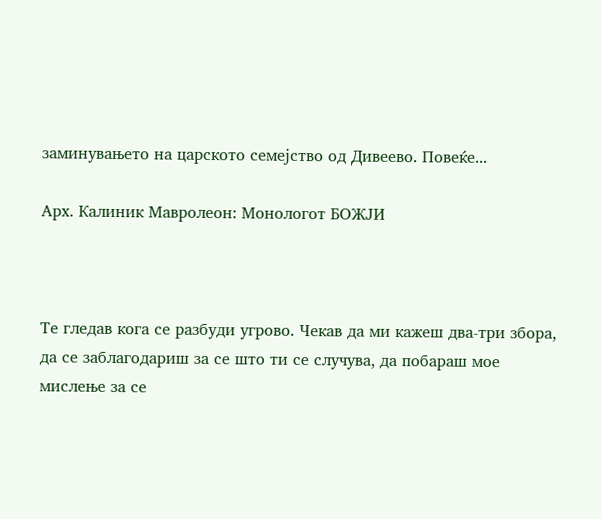заминувањето на царското семејство од Дивеево. Повеќе...

Арх. Калиник Мавролеон: Монологот БОЖЈИ



Те гледав кога се разбуди угрово. Чекав да ми кажеш два-три збора, да се заблагодариш за се што ти се случува, да побараш мое мислење за се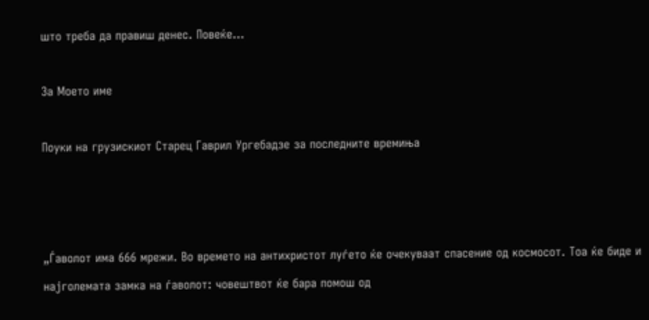што треба да правиш денес. Повеќе...

За Моето име

Поуки на грузискиот Старец Гаврил Ургебадзе за последните времиња



„Ѓаволот има 666 мрежи. Во времето на антихристот луѓето ќе очекуваат спасение од космосот. Тоа ќе биде и најголемата замка на ѓаволот: човештвот ќе бара помош од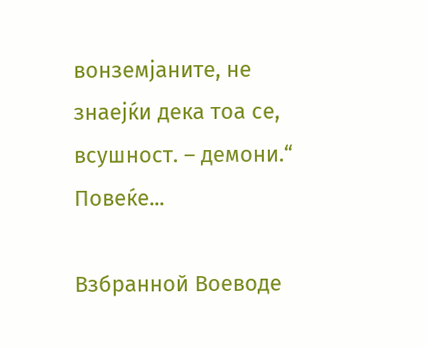вонземјаните, не знаејќи дека тоа се, всушност. – демони.“ Повеќе...

Взбранной Воеводе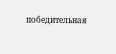победительная